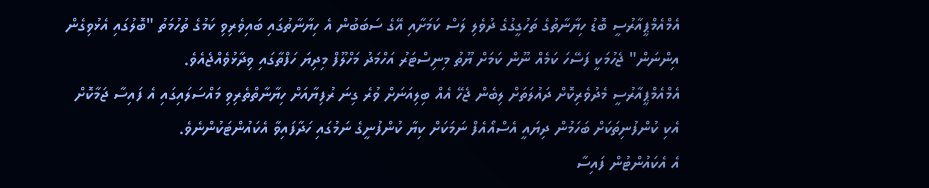އެމްއެމްޕީއާރުސީ ބޮޑު ހިޔާނާތުގެ ތަހުގީގުގެ ދުވެލި ލަސް ކަމަށާއި އޭގެ ސަބަބުން އެ ހިޔާނާތުގައި ބައިވެރިވި ކަމުގެ ތުހުމަތު "ބޮލުގައި އެޅުވިގެން އިންނަން" ޖެހުމަކީ ފަސޭހަ ކަމެއް ނޫން ކަމަށް ޔޫތު މިނިސްޓަރު އަހްމަދު މަހްލޫފް މިދިޔަ ހަފްތާގައި ވިދާޅުވެއްޖެއެވެ.
އެމްއެމްޕީއާރުސީ މެދުވެރިކޮށް ދައުލަތަށް ލިބެން ޖެހޭ އެއް ބިލިއަނަށް ވުރެ ގިނަ ރުފިޔާއަށް ހިޔާނާތްތެރިވި މައްސަލައިގައި އެ ފައިސާ ޖަމާކޮށް އެކި ކުންފުނިތަކަށް ބަހަމުން ދިޔައީ އެސްއޯއެފް ނަމަކަށް ކިޔާ ކުންފުނީގެ ނަމުގައި ހަދާފައިވާ އެކައުންޓަކުންނެވެ.
އެ އެކައުންޓުން ފައިސާ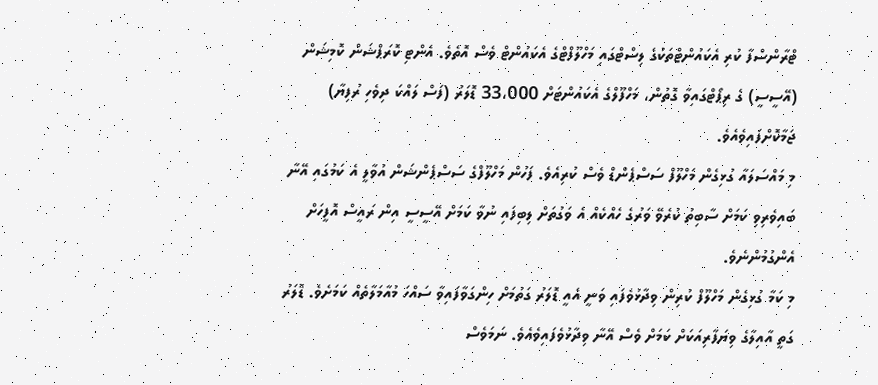ޓްރާންސްފާ ކުރި އެކައުންޓްތަކުގެ ލިސްޓްގައި މަހްލޫފްޓްގެ އެކައުންޓް ވެސް އޮތެވެ. އެންޓި ކޮރަޕްޝަން ކޮމިޝަން (އޭސީސީ) ގެ ރިޕޯޓްގައިވާ ގޮތުން، މަހްފޫލްގެ އެކައުންޓަށް 33،000 ޑޮލަރު (ފަސް ލައްކަ ދިވެހި ރުފިޔާ) ޖަމާކޮށްފައިވެއެވެ.
މި މައްސަލައާ ގުޅިގެން މަހްލޫފް ސަސްޕެންޑް ވެސް ކުރިއެވެ. ފަހުން މަހްލޫފްގެ ސަސްޕެންޝަން އުވާލީ އެ ކަމުގައި އޭނާ ބައިވެރިވި ކަމަށް ސާބިތު ކުރެވޭ ވަރުގެ ހެއްކެއް އެ ވަގުތަށް ލިބިފައި ނުވާ ކަމަށް އޭސީސީ އިން ރައީސް އޮފީހަށް އެންގުމުންނެވެ.
މި ކަމާ ގުޅިގެން މަހްލޫފް ކުރިން ވިދާޅުވެފައި ވަނީ އެއީ ޑޮލަރު ގަތުމަށް ހިންގަވާފައިވާ ސައްހަ މުއާމަލާތެއް ކަމަށެވެ. ޑޮލަރު ގަތީ އާއިލާގެ ވިޔަފާރިއަކަށް ކަމަށް ވެސް އޭނާ ވިދާޅުވެފައިވެއެވެ. ނަމަވެސް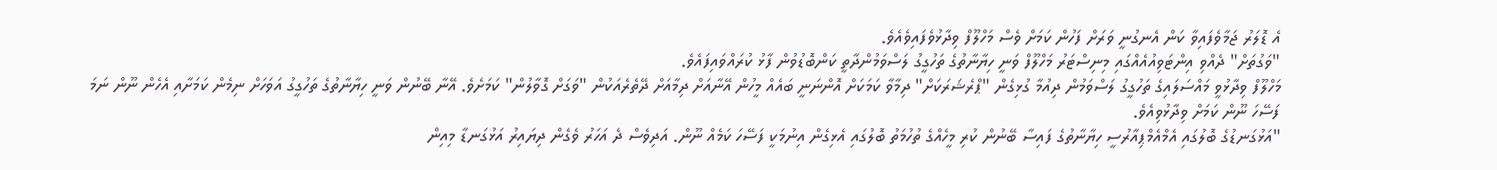އެ ޑޮލަރު ޖަމާވެފައިވާ ކަން އެނގުނީ ވަރަށް ފަހުން ކަމަށް ވެސް މަހްލޫފް ވިދާޅުވެފައިވެއެވެ.
"ވަގުތަށް" ދެއްވި އިންޓަވިއުއެއްގައި މިނިސްޓަރު މަހްލޫފް ވަނީ ހިޔާނާތުގެ ތަހުގީގު ލަސްވަމުންދާތީ ކަންބޮޑުވުން ފާޅު ކުރައްވައިފައެވެ.
މަހްލޫފް ވިދާޅުވީ މައްސަލައިގެ ތަހުގީގު ލަސްވަމުން ދިއުމާ ގުޅިގެން "ޕްރެޝަރަކަށް" ދިމާވާ ކަމަކަށް އޮންނަނީ ބައެއް މީހުން އޭނާއަށް ދިމާއަށް ދޭތެރެއަކުން "ވަގަށް ގޮވާލުން" ކަމަށެވެ. އޭނާ ބޭނުން ވަނީ ހިޔާނާތުގެ ތަހުގީގު އަވަހަށް ނިމެން ކަމަށާއި އެހެން ނޫން ނަމަ ފަސޭހަ ނޫން ކަމަށް ވިދާޅުވިއެވެ.
"އަޅުގަނޑުގެ ބޮލުގައި އެމްއެމްޕިއާރުސީ ހިޔާނާތުގެ ފައިސާ ބޭނުން ކުރި މީހެއްގެ ތުހުމަތު ބޮލުގައި އެޅިގެން އިނުމަކީ ފަސޭހަ ކަމެއް ނޫން. އަދިވެސް ދެ އަހަރު ވެގެން ދިޔައިރު އަޅުގަނޑާ މިއިން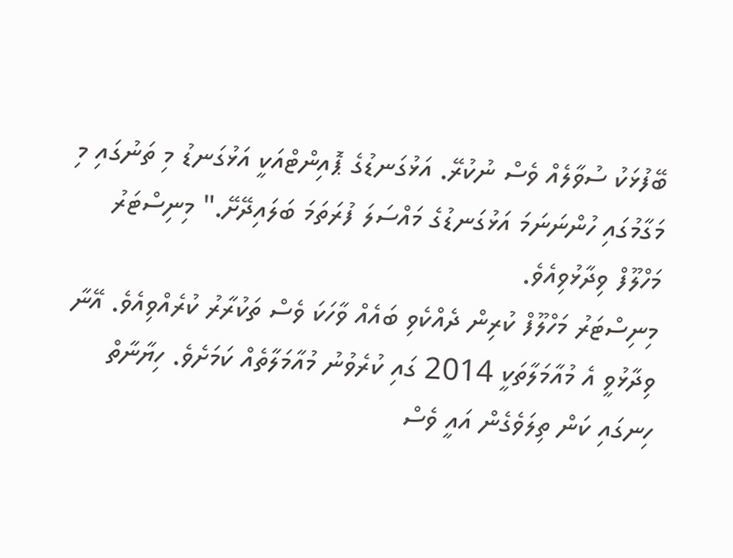ބޭފުޅަކު ސުވާލެއް ވެސް ނުކުރޭ. އަޅުގަނޑުގެ ޕޮއިންޓްއަކީ އަޅުގަނޑު މި ތަނުގައި މި މަގާމުގައި ހުންނަނަމަ އަޅުގަނޑުގެ މައްސަލަ ފުރަތަމަ ބަލައިދޭށޭ." މިނިސްޓަރު މަހްލޫފް ވިދާޅުވިއެވެ.
މިނިސްޓަރު މަހްލޫފް ކުރިން ދެއްކެވި ބައެއް ވާހަކަ ވެސް ތަކުރާރު ކުރެއްވިއެވެ. އޭނާ ވިދާޅުވީ އެ މުއާމަލާތަކީ 2014 ގައި ކުރެވުނު މުއާމަލާތެއް ކަމަށެވެ. ހިޔާނާތް ހިނގައި ކަން ތިލަވެގެން އައީ ވެސް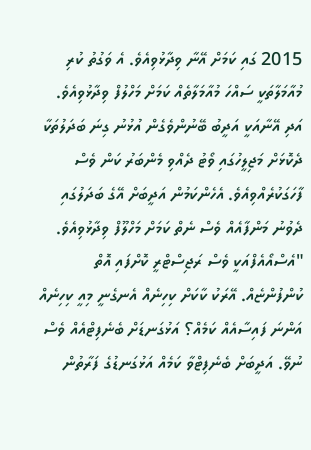2015 ގައި ކަމަށް އޭނާ ވިދާޅުވިއެވެ. އެ ވަގުތު ކުރި މުއާމަލާތަކީ ސައްހަ މުއާމަލާތެއް ކަމަށް މަހްލުފް ވިދާޅުވިއެވެ.
އަދި އޭނާއަކީ އަދީބު ބޭނުންވެގެން އުޅުނު ގިނަ ބަދަލުތަކާ ދެކޮޅަށް މަޖިލީހުގައި ވޯޓު ދެއްވި މެންބަރު ކަން ވެސް ފާހަގަކުރެއްވިއެވެ. އެހެންކަމުން އަދީބަށް އޭގެ ބަދަލުގައި ދެވުނު މަންފާއެއް ވެސް ނެތް ކަމަށް މަހްލޫފް ވިދާޅުވިއެވެ.
"އެސްއޯއެފްއަކީ ވެސް ރަޖިސްޓްރީ ކޮށްފައި އޮތް ކުންފުންޏެއް. އޭރަކު ކާކަށް ކިހިނެއް އެނގެނީ މިއީ ކިހިނެއް އަންނަ ފައިސާއެއް ކަމެއް؟ އަޅުގަނޑަށް ބެނެފިޓްއެއް ވެސް ނުވޭ. އަދީބަށް ބެނެފިޓްވާ ކަމެއް އަޅުގަނޑުގެ ފަރާތުން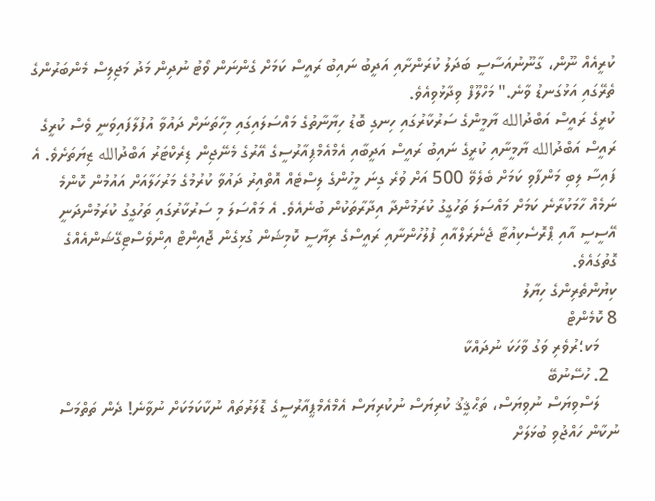ކުރީއެއް ނޫން، ގާނޫނުއަސާސީ ބަދަލު ކުރަންށާއި އަދީބު ނައިބު ރައީސް ކަމަށް ގެންނަން ވޯޓު ނުދިން މަދު މަޖިލިސް މެންބަރުންގެ ތެރޭގައި އަޅުގަނޑު ވާނެ." މަހްލޫފް ވިދާޅުވިއެވެ.
ކުރީގެ ރައީސް އަބްދުالله ޔާމީންގެ ސަރުކާރުގައި ހިނގި ބޮޑު ހިޔާނާތުގެ މައްސަލައިގައި މިހާތަނަށް ދައުވާ އުފުލާފައިވަނީ ވެސް ކުރީގެ ރައީސް އަބްދުالله ޔާމީނާއި ކުރީގެ ނައިބު ރައީސް އަދީބާއި އެމްއެމްޕިއާރުސީގެ އޭރުގެ މެނޭޖިން ޑިރެކްޓަރު އަބްދުالله ޒިޔަތަށެވެ. އެ ފައިސާ ލިބި މަންފާވި ކަމަށް ބެލެވޭ 500 އަށް ވުރެ ގިނަ މީހުންގެ ލިސްޓެއް އޮތްއިރު ދައުވާ ކުރުމުގެ މަރުހަލާއަށް އައުމުން ކޮންމެ ނަމެއް ހާމަކުރާނެ ކަމަށް މައްސަލަ ތަހުގީގު ކުރަމުންދާ އިދާރާތަކުން ބުނެއެވެ. އެ މައްސަލަ މި ސަރުކާރުގައި ތަހުގީގު ކުރަމުންދަނީ އޭސީސީ އާއި ޕްރޮސެކިއުޓާ ޖެނެރަލްއާއި ފުލުހުންނާއި ރައީސްގެ ރިޔާސީ ކޮމިޝަން ގުޅިގެން ޖޮއިންޓް އިންވެސްޓިގޭޝަންއެއްގެ ގޮތުގައެވެ.
ކިޔުންތެރިންގެ ހިޔާލު
8 ކޮމެންޓް
    މަކ؛ރުވެރި ވަގު ވާހަކަ ނުދައްކާ
  2. ހުސޭނުބޭ
    ލަސްވިޔަސް ނުވިޔަސް، ތަޙްޤީޤު ކުރިޔަސް ނުކުރިޔަސް އެމްއެމްޕީއާރުސީގެ ޑޮލަރުތައް ނުކާކަމަކަށް ނުވާނެ! ދެން ތަތްމަސް ނުކާން ހައްޖުވި ބުޅަލަށް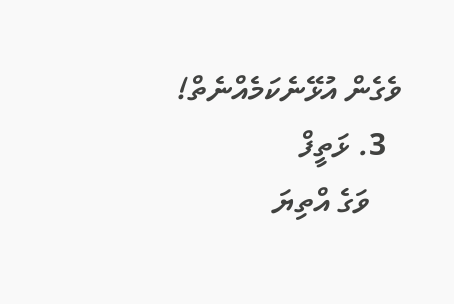ވެގެން އުޅޭނެކަމެއްނެތް!
  3. ޅަތީފް
    ވަގެ އްތިޔަ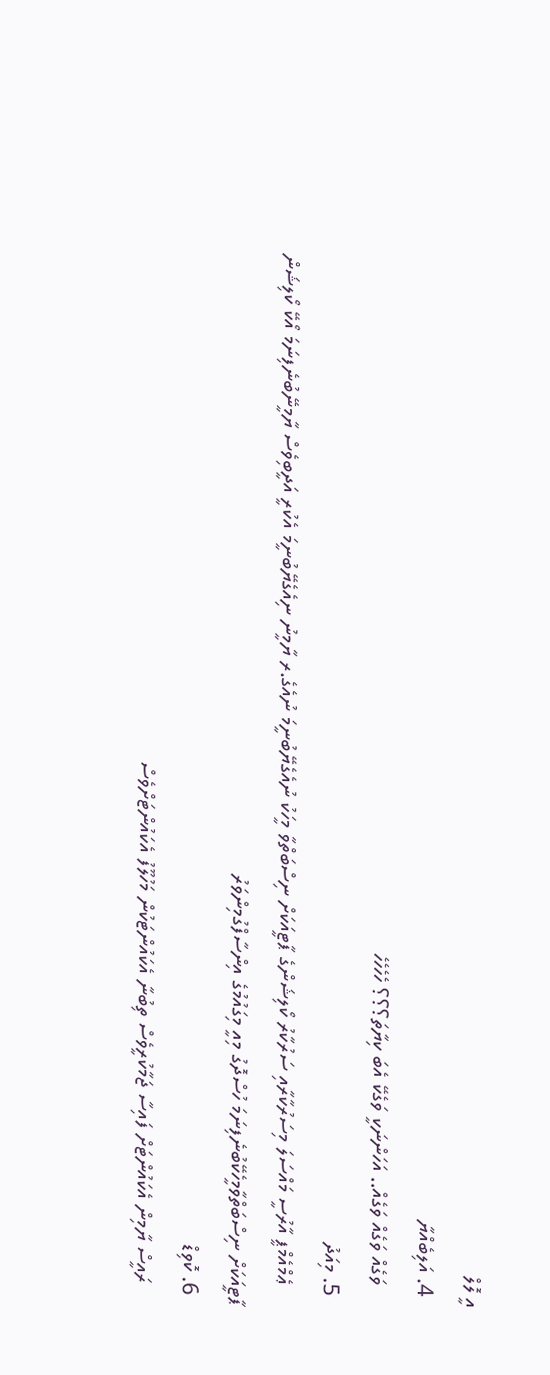އީ ލޮލް
  4. އަލިބެއްޔާ
    ވަގެއް ވަގެއް ވަގެއް.. އަހަންނަކީ ވަގެކޭ އެބަ ކިޔާތަ؟؟؟ ހެހެހެހެ
  5. މިއަދު
    ޢެމްއެމްޕީ އާރުސީ މައްސަލަ މިސަރުކާރާއި ސަރުކާރު ކޯލިޝަންގެ ޕާޓީއަކަށް ނިސްބަތްވާ މީހަކު ނުއެގެޔޭބުނީމަ ނުއެގެ.ރ ޔާމީނު ނިއެގެޔޭބުނީމަ އެކުރީ އަދީބިވެސް ޔާމީނޭބުނެފިނަމަ އޯކޭ ކޯލިޝަން ޕާޓީއަކަށް ނިސްބަތްވާމީހެކޭބުނެފިނަމަ ހުސްދޮގު މިއީ މިގައުމުގެ އިންސާފްގުމިންވަރު
  6. ކޮވިޑް
    ރައީސް ޔާމިން އެކައުންޓަށް ފައިސާ ޖަމާކުރީވެސް ތިބުނާ އެކައުންޓަކުން މަހުލޫފު އެކައުންޓަށްވެސް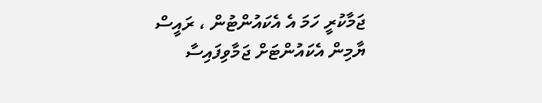ޖަމާކުރީ ހަމަ އެ އެކައުންޓުން ، ރައީސް ޔާމިން އެކައުންޓަށް ޖަމާވިފައިސާ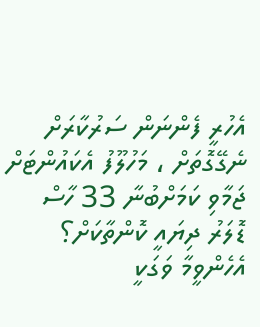އެހުރީ ފެންނަން ސަރުކާރަށް ނެގޭގޮތަށް ، މަހުލޫފު އެކައުންޓަށް ޖަމާވި ކަމަށްބުނާ 33 ހާސް ޑޮލަރު ދިޔައީ ކޮންތާކަށް؟ އެހެންވީމާ ވަގަކީ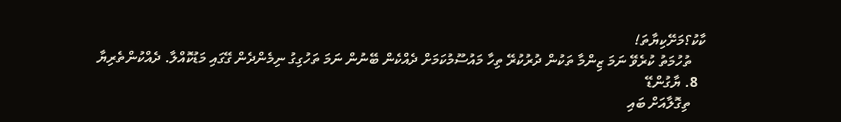ކާކު؟މަށޭކިޔާތަ!
    ތުހުމަތު ކުރެވޭ ނަމަ ޒިންމާ ތަކުން ދުރުކުރޭ ތިހާ މައުސޫމުކަމަށް ދެއްކެން ބޭނުން ނަމަ ތަހުގިގު ނިމެންދެން ގޭގައި މަޑުކޮއްލާ. ދެއްކުންތެރިޔާ
  8. ޔާގުންޑޭ
    ތިގޮލާއަށް ބައި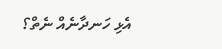އެޅި ހަނދާނެއް ނެތް؟